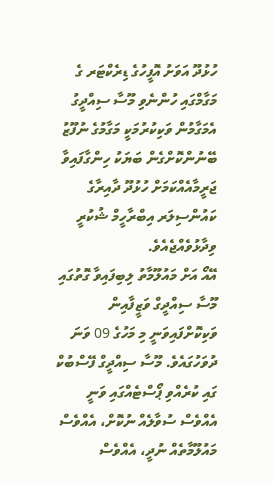ހުޅުދޫ އަވަށު އޮފީހުގެ ޑިރެކްޓަރ ގެ މަގާމްގައި ހުންނެވި މޫސާ ސިއްދީގު އެމަގާމުން ވަކިކުރުމަކީ މަގާމުގެ ނުފޫޒު ބޭނުންކޮށްގެން ބަޔަކު ހިންގާފައިވާ ޖަރީމާއެއްކަމަށް ހުޅުދޫ ދާއިރާގެ ކައުންސިލަރ އިބްރާހީމް ޝުކުރީ ވިދާޅުވެއްޖެއެވެ.
އޭއޯ އަށް މައުލޫމާތު ލިބިފައިވާ ގޮތުގައި މޫސާ ސިއްދީގް ވަޒީފާއިން ވަކިކޮށްފައިވަނީ މި މަހުގެ 09 ވަނަ ދުވަހުގައެވެ. މޫސާ ސިއްދީގް ފޭސްބުކް ގައި ކުރެއްވި ޕޯސްޓެއްގައި ވަނީ އެއްވެސް ސުވާލެއް ނުކޮށް، އެއްވެސް މައުލޫމާތެއް ނުދީ، އެއްވެސް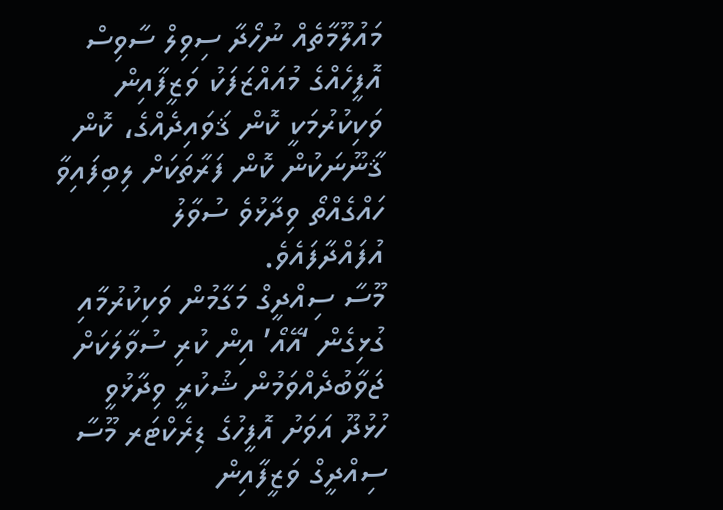މައުލޫމާތެއް ނުހޯދާ ސިވިލް ސާވިސް އޮފީހެއްގެ މުއައްޒަފަކު ވަޒީފާއިން ވަކިކުރުމަކީ ކޮން ޤަވައިދެއްގެ، ކޮން ޤާނޫނަކުން ކޮން ފަރާތަކަށް ލިބިފައިވާ ހައްގެއްތޯ ވިދާޅުވެ ސުވާލު އުފައްދާފައެވެ.
މޫސާ ސިއްދީގް މަގާމުން ވަކިކުރުމާއި ގުޅިގެން ‘އޭއޯ’ އިން ކުރި ސުވާލަކަށް ޖަވާބުދެއްވަމުން ޝުކުރީ ވިދާޅުވީ ހުޅުދޫ އަވަށު އޮފީހުގެ ޑިރެކްޓަރ މޫސާ ސިއްދީގް ވަޒީފާއިން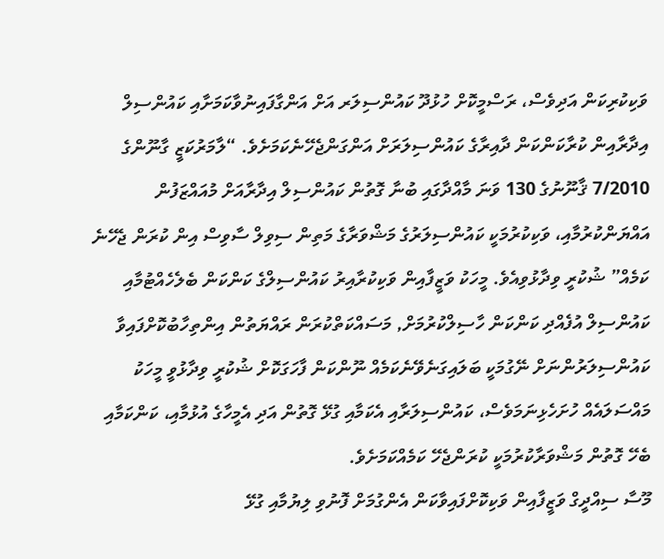ވަކިކުރިކަން އަދިވެސް، ރަސްމީކޮށް ހުޅުދޫ ކައުންސިލަރ އަށް އަންގާފައިނުވާކަމަށާއި ކައުންސިލް އިދާރާއިން ކުރާކަންކަން ދާއިރާގެ ކައުންސިލަރަށް އަންގަންޖެހޭނެކަމަށެވެ. “ލާމަރުކަޒީ ގާނޫންގެ 7/2010 ޤާނޫނުގެ 130 ވަނަ މާއްދާގައި ބުނާ ގޮތުން ކައުންސިލް އިދާރާއަށް މުއައްޒަފުން އައްޔަންކުރުމާއި، ވަކިކުރުމަކީ ކައުންސިލަރުގެ މަޝްވަރާގެ މަތިން ސިވިލް ސާވިސް އިން ކުރަން ޖެހޭނެ ކަމެއް” ޝުކުރީ ވިދާޅުވިއެވެ. މީހަކު ވަޒީފާއިން ވަކިކުރާއިރު ކައުންސިލްގެ ކަންކަން ބެލެހެއްޓުމާއި ކައުންސިލް އުފެއްދި ކަންކަން ހާސިލްކުރުމަށް, މަސައްކަތްކުރަން ރައްޔަތުން އިންތިހާބުކޮށްފައިވާ ކައުންސިލަރުންނަށް ނޭގުމަކީ ބަލައިގަނެވޭނެކަމެއް ނޫންކަން ފާހަގަކޮށް ޝުކުރީ ވިދާޅުވީ މީހަކު މައްސަލައެއް ހުށަހެޅިނަމަވެސް، ކައުންސިލަރާއި އެކަމާއި ގުޅޭ ގޮތުން އަދި އެމީހާގެ އުޅުމާއި، ކަންކަމާއި ބެހޭ ގޮތުން މަޝްވަރާކުރުމަކީ ކުރަންޖެހޭ ކަމެއްކަމަށެވެ.
މޫސާ ސިއްދީގް ވަޒީފާއިން ވަކިކޮށްފައިވާކަން އެންގުމަށް ފޮނުވި ލިޔުމާއި ގުޅޭ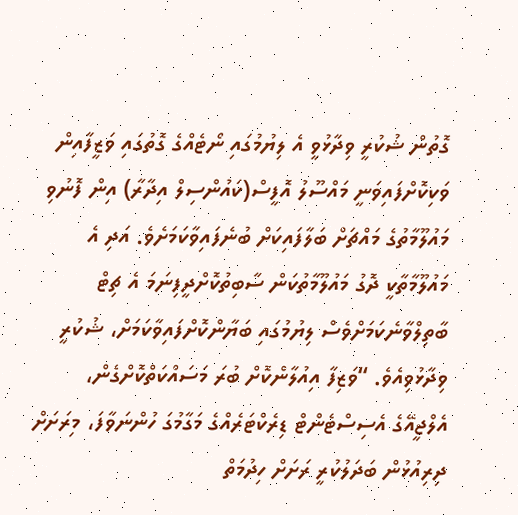ގޮތުން ޝުކުރީ ވިދާޅުވީ އެ ލިޔުމުގައި ނޯޓެއްގެ ގޮތުގައި ވަޒީފާއިން ވަކިކޮށްފައިވަނީ މައްސޫލު އޮފީސް(ކައުންސިލް އިދާރާ) އިން ފޮނުވި މައުލޫމާތުގެ މައްޗަށް ބަލާފައިކަށް ބުނެފައިވާކަމަށެވެ. އަދި އެ މައުލޫމާތާކީ ދޮގު މައުލޫމާތުކަން ސާބިތުކޮށްދީފިނަމަ އެ ޗިޓް ބާތިލްވާނެކަމަށްވެސް ލިޔުމުގައި ބަޔާންކޮށްފައިވާކަމަށް، ޝުކުރީ ވިދާޅުވިއެވެ. “ވަޒިފާ އިއުލާންކޮށް ބުރަ މަސައްކަތްކޮށްގެން، އެލްޖީއޭގެ އެސިސްޓެންޓް ޑިރެކްޓަރެއްގެ މަގާމުގަ ހުންނަވާފަ، މިރަށަށް ދިރިއުޅުން ބަދަލުކުރީ ރަށަށް ހިދުމަތް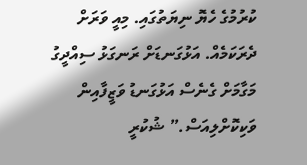ކުރުމުގެ ހެޔޮ ނިޔަތުގައި. މިއީ ވަރަށް ދެރަކަމެއް. އަޅުގަނޑަށް ރަނގަޅު ސިއްދީގު މަގާމަށް ގެނެސް އަޅުގަނޑު ވަޒީފާއިން ވަކިކޮށްލިއަސް.” ޝުކުރީ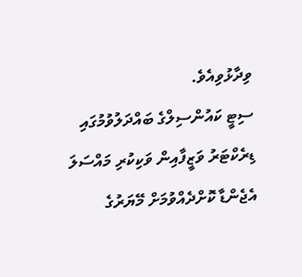ވިދާޅުވިއެވެ.
ސިޓީ ކައުންސިލްގެ ބައްދަލުވުމުގައި ޑިރެކްޓަރު ވަޒީފާއިން ވަކިކުރި މައްސަލަ އެޖެންޑާ ކޮށްދެއްވުމަށް މޭޔަރުގެ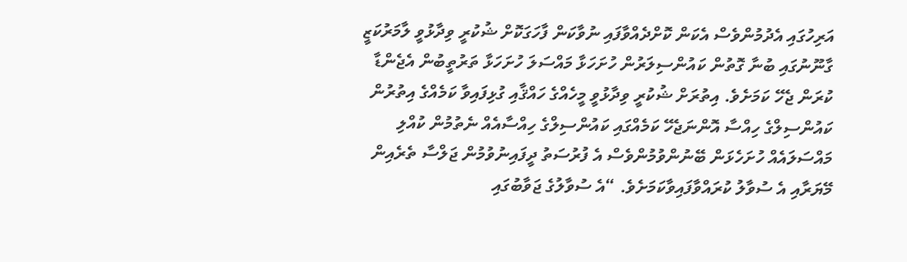އަރިހުގައި އެދުމުންވެސް އެކަން ކޮށްދެއްވާފައި ނުވާކަން ފާހަގަކޮށް ޝުކުރީ ވިދާޅުވީ ލާމަރުކަޒީ ގާނޫނުގައި ބުނާ ގޮތުން ކައުންސިލަރުން ހުށަހަޅާ މައްސަލަ ހުށަހަޅާ ތަރުތީބުން އެޖެންޑާ ކުރަން ޖެހޭ ކަމަށެވެ. އިތުރަށް ޝުކުރީ ވިދާޅުވީ މީހެއްގެ ހައްޤާއި ގުޅިފައިވާ ކަމެއްގެ އިތުރުން ކައުންސިލްގެ ހިއްސާ އޮންނަޖެހޭ ކަމެއްގައި ކައުންސިލްގެ ހިއްސާއެއް ނެތުމުން ކުއްލި މައްސަލައެއް ހުށަހެޅަން ބޭނުންވުމުންވެސް އެ ފުރުސަތު ދީފައިނުވުމުން ޖަލްސާ ތެރެއިން މޭޔަރާއި އެ ސުވާލު ކުރައްވާފައިވާކަމަށެވެ. “އެ ސުވާލުގެ ޖަވާބުގައި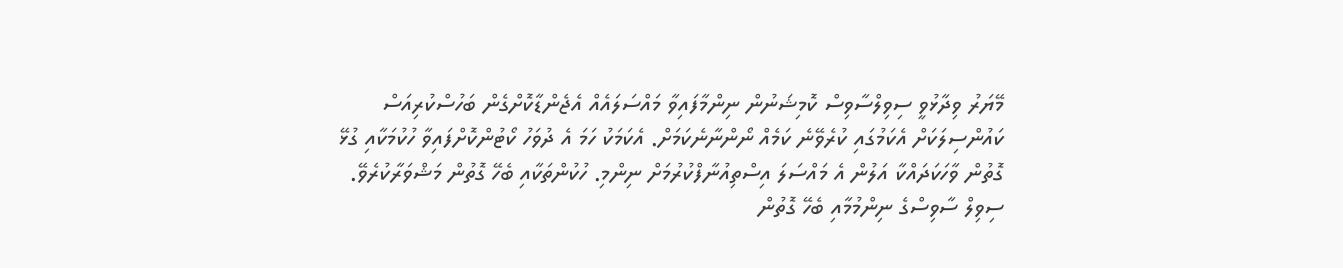މޭޔަރު ވިދާޅުވީ ސިވިލްސާވިސް ކޮމިޝަނުން ނިންމާފައިވާ މައްސަލައެއް އެޖެންޑާކޮށްގެން ބަހުސްކުރިއަސް ކައުންސިލަކަށް އެކަމުގައި ކުރެވޭނެ ކަމެއް ނޯންނާނެކަމަށް. އެކަމަކު ހަމަ އެ ދުވަހު ކޯޓުންކޮށްފައިވާ ހުކުމަކާއި ގުޅޭ ގޮތުން ވާހަކަދައްކާ އަލުން އެ މައްސަލަ އިސްތިއުނާފްކުރުމަށް ނިންމި. ހުކުންތަކާއި ބެހޭ ގޮތުން މަޝްވަރާކުރެވޭ. ސިވިލް ސާވިސްގެ ނިންމުމާއި ބެހޭ ގޮތުން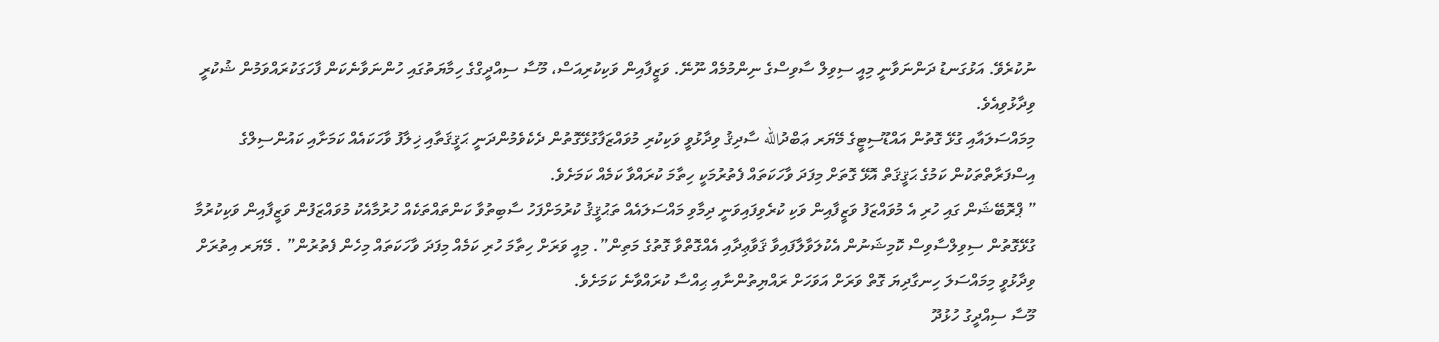ނުކުރެވޭ. އަޅުގަނޑު ދަންނަވާނީ މިއީ ސިވިލް ސާވިސްގެ ނިންމުމެއް ނޫނޭ. ވަޒީފާއިން ވަކިކުރިއަސް، މޫސާ ސިއްދީގްގެ ހިމާޔަތުގައި ހުންނަވާނެކަން ފާހަގަކުރައްވަމުން ޝުކުރީ ވިދާޅުވިއެވެ.
މިމައްސަލައާއި ގުޅޭ ގޮތުން އައްޑޫސިޓީގެ މޭޔަރ ޢަބްދުالله ސާދިޤު ވިދާޅުވީ ވަކިކުރި މުވައްޒަފާގުޅޭގޮތުން ދެކެވެމުންދަނީ ޙަޤީޤަތާއި ޚިލާފު ވާހަކައެއް ކަމަށާއި ކައުންސިލްގެ އިސްފަރާތްތަކުން ކަމުގެ ޙަޤީޤަތް އޮޅޭ ގޮތަށް މިފަދަ ވާހަކަތައް ފެތުރުމަކީ ހިތާމަ ކުރައްވާ ކަމެއް ކަމަށެވެ.
” ޕްރޮބޭޝަން ގައި ހުރި އެ މުވައްޒަފު ވަޒީފާއިން ވަކި ކުރެވިފައިވަނީ ދިމާވި މައްސަލައެއް ތަޙުޤީޤު ކުރުމަށްފަހު ސާބިތުވާ ކަންތައްތަކެއް ހުރުމާއެކު މުވައްޒަފުން ވަޒީފާއިން ވަކިކުރުމާ ގުޅޭގޮތުން ސިވިލްސާވިސް ކޮމިޝަނުން އެކުލަވާލާފައިވާ ޤަވާޢިދާއި އެއްގޮތްވާ ގޮތުގެ މަތިން”. މިއީ ވަރަށް ހިތާމަ ހުރި ކަމެއް މިފަދަ ވާހަކަތައް މިހެން ފެތުރުން” . މޭޔަރ އިތުރަށް ވިދާޅުވީ މިމައްސަލަ ހިނގާދިޔަ ގޮތް ވަރަށް އަވަހަށް ރައްޔިތުންނާއި ޙިއްސާ ކުރައްވާނެ ކަމަށެވެ.
މޫސާ ސިއްދީގު ހުޅުދޫ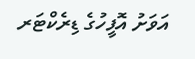އަވަށު އޮފީހުގެ ޑިރެކްޓަރ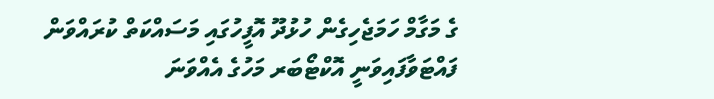ގެ މަގާމް ހަމަޖެހިގެން ހުޅުދޫ އޮފީހުގައި މަސައްކަތް ކުރައްވަން ފައްޓަވާފައިވަނީ އޮކްޓޯބަރ މަހުގެ އެއްވަނަ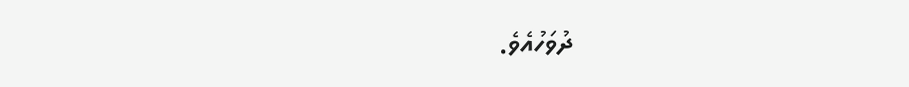ދުވަހުއެވެ.